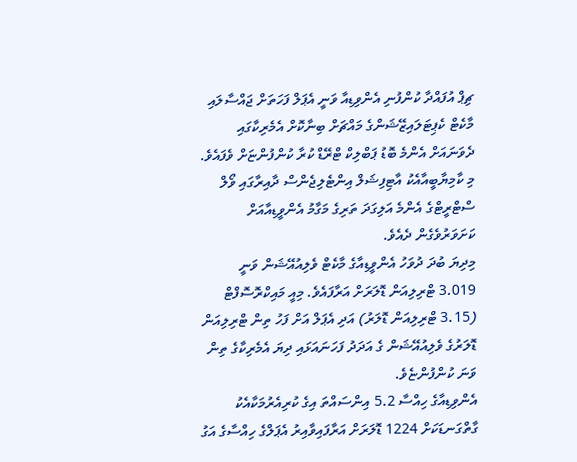ޗިޕް އުފައްދާ ކުންފުނި އެންވިޑިއާ ވަނީ އެޕަލް ފަހަތަށް ޖައްސާލައި މާކެޓް ކެޕިޓަލައިޒޭޝަންގެ މައްޗަށް ބިނާކޮށް އެމެރިކާގައި ދެވަނައަށް އެންމެ ބޮޑު ޕަބްލިކް ޓްރޭޑް ކުރާ ކުންފުންޏަށް ވެފައެވެ. މި ކާމިޔާބީއާއެކު އާޓިފިޝަލް އިންޓެލިޖެންސް ދާއިރާގައި ވޯލް ސްޓްރީޓްގެ އެންމެ އަލިގަދަ ތަރިގެ މަގާމު އެންވީޑިއާއަށް ކަށަވަރުވެގެން ދެއެވެ.
މިދިޔަ ބުދަ ދުވަހު އެންވީޑިއާގެ މާކެޓް ވެލިއުއޭޝަން ވަނީ 3.019 ޓްރިލިއަން ޑޮލަރަށް އަރާފައެވެ. މިއީ މައިކްރޮސޮފްޓް (3.15 ޓްރިލިއަން ޑޮލަރު) އަދި އެޕަލް އަށް ފަހު ތިން ޓްރިލިއަން ޑޮލަރުގެ ވެލިއުއޭޝަން ގެ އަދަދު ފަހަނައަޅައި ދިޔަ އެމެރިކާގެ ތިން ވަނަ ކުންފުންޏެވެ.
އެންވިޑިއާގެ ހިއްސާ 5.2 އިންސައްތަ އިގެ ކުރިއެރުމަކާއެކު ގާތްގަނޑަކަށް 1224 ޑޮލަރަށް އަރާފައިވާއިރު އެޕަލްގެ ހިއްސާގެ އަގު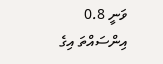ވަނީ 0.8 އިންސައްތަ އިގެ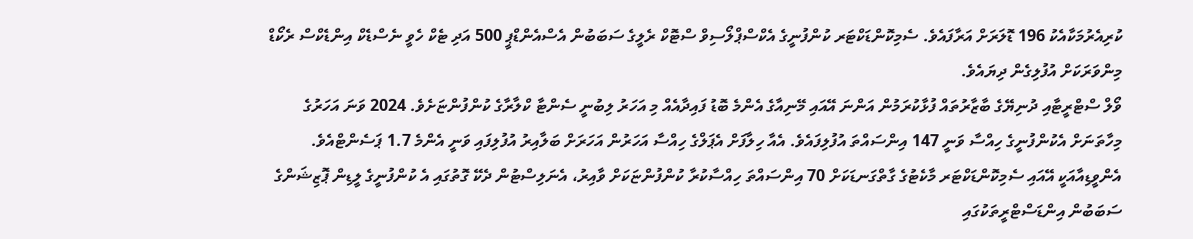ކުރިއެރުމަކާއެކު 196 ޑޮލަރަށް އަރާފައެވެ. ސެމިކޮންޑަކްޓަރ ކުންފުނީގެ އެކްސްޕްލޯސިވް ސްޓޮކް ރެލީގެ ސަބަބުން އެސްއެންޑްޕީ 500 އަދި ޓެކް ހެވީ ނެސްޑެކް އިންޑެކްސް ރެކޯޑް މިންވަރަކަށް އުފުލިގެން ދިޔައެވެ.
ވޯލް ސްޓްރީޓާއި ދުނިޔޭގެ ބާޒާރުތައް ފުޅާކުރަމުން އަންނަ އޭއައި މޭނިއާގެ އެންމެ ބޮޑު ފައިދާއެއް މި އަހަރު ލިބުނީ ސެންޓާ ކްލާރާގެ ކުންފުންޏަށެވެ. 2024 ވަނަ އަހަރުގެ މިހާތަނަށް އެކުންފުނީގެ ހިއްސާ ވަނީ 147 އިންސައްތަ އުފުލިފައެވެ. އެއާ ހިލާފަށް އެޕަލްގެ ހިއްސާ އަހަރުން އަހަރަށް ބަލާއިރު އުފުލިފައި ވަނީ އެންމެ 1.7 ޕަސެންޓްއެވެ.
އެންވީޑިއާއަކީ އޭއައި ސެމިކޮންޑަކްޓަރ މާކެޓުގެ ގާތްގަނޑަކަށް 70 އިންސައްތަ ހިއްސާކުރާ ކުންފުންޏަކަށް ވާއިރު، އެނަލިސްޓުން ދެކޭ ގޮތުގައި އެ ކުންފުނީގެ ލީޑިން ޕޮޒިޝަންގެ ސަބަބުން އިންޑަސްޓްރީތަކުގައި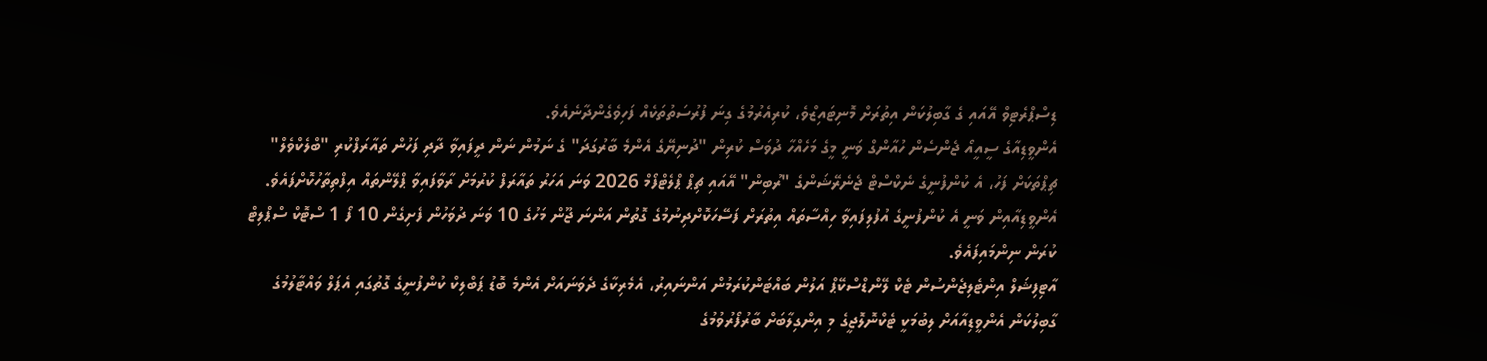ޑިސްޕްރެޓިވް އޭއައި ގެ ގާބިލުކަން އިތުރަށް މޮނިޓައިޒްވެ، ކުރިއެރުމުގެ ގިނަ ފުރުސަތުތަކެއް ފަހިވެގެންދާނެއެވެ.
އެންވީޑިއާގެ ސީއީއޯ ޖެންސެން ހުއާންގް ވަނީ މީގެ މަހެއްހާ ދުވަސް ކުރިން "ދުނިޔޭގެ އެންމެ ބާރުގަދަ" ގެ ނަމުން ނަން ދީފައިވާ ދާދި ފަހުން ތައާރަފްކުރި "ބްލެކްވެލް" ޗިޕްތަކަށް ފަހު، އެ ކުންފުނީގެ ނެކްސްޓް ޖެނެރޭޝަންގެ "ރުބިން" އޭއައި ޗިޕް ޕްލެޓްފޯމް 2026 ވަނަ އަހަރު ތައާރަފް ކުރުމަށް ރާވާފައިވާ ޕްލޭންތައް އިފްތިތާހުކޮށްފައެވެ.
އެންވީޑިއާއިން ވަނީ އެ ކުންފުނީގެ އުފުލިފައިވާ ހިއްސާތައް އިތުރަށް ފަސޭހަކޮށްދިނުމުގެ ގޮތުން އަންނަ ޖޫން މަހުގެ 10 ވަނަ ދުވަހުން ފެށިގެން 10 ފޯ 1 ސްޓޮކް ސްޕްލިޓް ކުރަން ނިންމައިފައެވެ.
އާޓިފިޝަލް އިންޓެލިޖެންސުން ޓެކް ލޭންޑްސްކޭޕް އަލުން ބައްޓަންކުރަމުން އަންނައިރު، އެމެރިކާގެ ދެވަނައަށް އެންމެ ބޮޑު ޕަބްލިކް ކުންފުނީގެ ގޮތުގައި އެޕަލް ވައްޓާލުމުގެ ގާބިލުކަން އެންވީޑިއާއަށް ލިބުމަކީ ޓެކްނޮލޮޖީގެ މި އިންގިލާބަށް ބާރުފޯރުވުމުގެ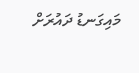މައިގަނޑު ދައުރަށް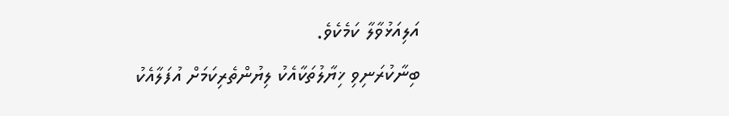އަލިއަޅުވާލާ ކަމެކެވެ.
ބިނާކުރަނިވި ޚިޔާލުތަކާއެކު ލިޔުންތެރިކަމަށް އުފަލާއެކު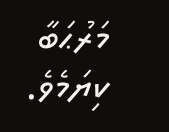މަރުޙަބާ ކިޔަމެވެ.